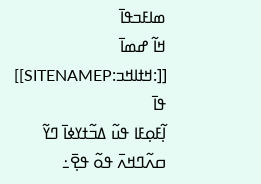ߘߊߓߏߟߊ߫
ߞߊ߬ ߝߘߊ߫ [[:ߞߙߊߞߏ:SITENAMEP]] ߟߊ߫
ߊ߲߬ߓߋ߲ߓߊ ߟߎ߬ ߡߏ߬ߙߌߦߊ߫ ߣߌ߬ ߛߍ߬ߣߞߍ߫ ߟߋ߬ ߟߐ߲߫߸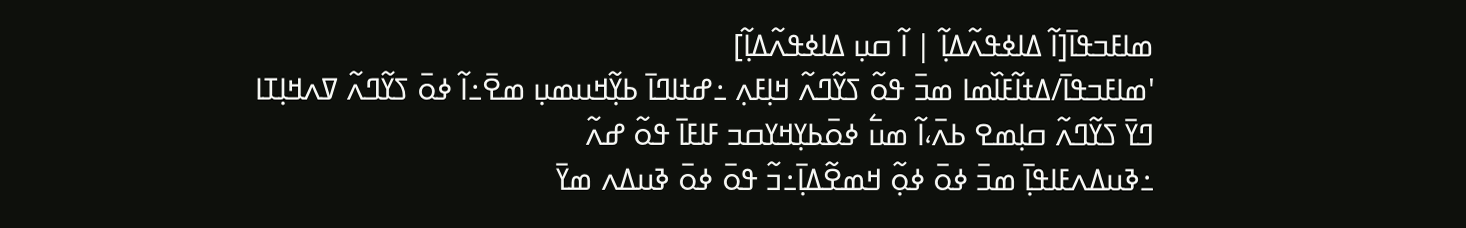ߘߊߓߏߟߊ߫[ߊ߬ ߡߊߦߟߍ߬ߡߊ߲߬ | ߊ߬ ߛߎ߲ ߡߊߦߟߍ߬ߡߊ߲߬]
'ߘߊߓߏߟߊ߫/ߡߙߊ߬ߓߊ߰ߘߊ ߘߏ߫ ߟߋ߬ ߖߌ߬ߣߍ߬ ߞߊ߲ߓߍ߲ ߸ߝߙߊߣߊ߫ ߕߌ߲߬ߞߎߘߎ߲ ߘߐ߫߸ߊ߬ ߦߋ߫ ߖߌ߬ߣߍ߬ ߜߍߞߊ߲ߠߊ ߣߌ߫ ߖߌ߬ߣߍ߬ ߛߊ߲ߘߐ ߕߍ߫،ߊ߬ ߘߎ߱ ߦߋ߫ߕߌ߲ߞߌߛߏ ߓߊߓߊ߫ ߟߋ߬ ߝߍ߬
߸ߢߎߡߍߓߊߟߊ߲߫ ߘߏ߫ ߦߋ߫ ߦߋ߲߬ ߞߘߐ߬ߡߊ߲߫߸ߏ߬ ߟߋ߫ ߦߋ߫ ߢߎߡߍ ߘߌ߫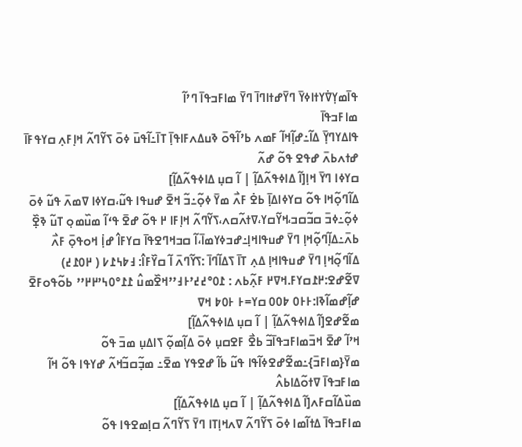ߟߊ߫ߘߌ߲ߜ߭ߌߙߊߦߌ߫ ߣߌ߫ߝߙߊߣߊ߫ ߣߌ߫ ߘߊߓߏߟߊ߫ ߣߴߊ߬
ߘߊߓߏߟߊ߫
ߟߊߡߌߣߌ߲߫ ߡߊ߬߸ߝߊ߲߬ߞߊ߬ ߓߘߍ ߕߴߊ߬ߟߋ߫ ߢߎߡߍߓߊߟߊ߲߫ ߠߊ߫߸ߊ߬ߟߎ߫ ߦߋ߫ ߖߌ߬ߣߍ߬ ߞߊ߲ߓߍ߲ ߛߌߟߓߊ߫ ߝߙߍߕߍ߫ ߝߟߐ ߟߋ߬ ߝߍ߬
ߛߌߦߊ ߣߌ߫ ߞߊ߲[ߊ߬ ߡߊߦߟߍ߬ߡߊ߲߬ | ߊ߬ ߛߎ߲ ߡߊߦߟߍ߬ߡߊ߲߬]
ߡߊ߬ߣߋ߲߬ߞߊ ߟߋ߬ ߛߌߦߊߡߊ߲߫ ߕߐ߭ ߓߍ߯ ߘߌ߫ ߦߋ߲߬߸ߏ߬ ߞߐ߫ ߝߎߟߊ ߟߎ߬،ߛߌߦߊ ߜߘߍ߫ ߟߎ߬ ߦߋ߫ ߦߋ߲߬߸ߦߏ߫ ߛߏ߬ߛߏ،ߞߌ߬ߛߌ،ߜߙߍ߬ߛߍ،ߖߌ߬ߣߍ߬ ߞߊ߲ߓߊ ߂ ߟߋ߬ ߝߐ߫ ߟߵߊ߬ ߘߎ߰ߘߋ߲ ߠߎ߬ ߢߐ߲߰ ߕߍ߫߸ߡߊ߲߬ߣߋ߲߬ߞߊ߲ ߣߌ߫ ߝߎߟߊߞߊ߲߸ߝߏߦߌߘߊ߫،ߊ߬ ߛߏߞߣߐߟߊ߫ ߛߌߓߊ߮ ߝߊ߲߭ ߞߋߟߋ߲߫ ߓߍ߯ ߡߊ߬ߣߋ߲߬ߞߊ߲ ߣߌ߫ ߝߎߟߊߞߊ߲ ߡߍ߲ ߠߊ߫ ߖߡߊ߬ߣߊ߫ :ߖߌ߬ߣߍ߫ ߊ߬ ߛߌ߰ߓߊ߮: ߃߈߆߁߇ ( ߂߀߁߄) ߜߐ߬ߝߐ:߂߁ߛߌߓ.ߞߜ߂ ߓߍ߲߬ߕߍ : ߁߀°߄߄ߴ߅߃ߴߴߞߐ߰ߘߎ߮ ߁߁°߀߆ߴ߂߂ߴߴ ߕߋ߬ߟߋߓߐ߫ ߝߊ߲߬ߝߘߊ߬ߢߊ:߅߅߀ ߈߀߀ ߛߌ=߅ ߅߀߈ ߞߜ
ߘߐ߬ߝߐ[ߊ߬ ߡߊߦߟߍ߬ߡߊ߲߬ | ߊ߬ ߛߎ߲ ߡߊߦߟߍ߬ߡߊ߲߬]
ߞߴߊ߬ ߝߐ߫ ߞߏ߫ߘߊߓߏߟߊ߫ߏ߬ ߕߐ߯ ߓߐߛߎ߲ ߦߋ߫ ߡߊ߲߬ߘߋ߲߬ ߖߊߡߎ߲ ߘߏ߫ ߟߋ߬ ߘߌ߫{ߘߊߓߏ߫}߸ߘߐ߬ߝߐߦߊ߬ߟߊ ߟߎ߬ ߕߊ߬ ߝߐߟߌ ߘߐ߫߸ ߘߏ߲߬ߛߏ߬ߞߍ߬ ߝߌߟߊ ߟߋ߬ ߞߊ߬ ߘߊߓߏߟߊ߫ ߜߙߋ߬ߡߊߕߍ߮
ߘߎ߰ߡߊ߬ߛߓߍ[ߊ߬ ߡߊߦߟߍ߬ߡߊ߲߬ | ߊ߬ ߛߎ߲ ߡߊߦߟߍ߬ߡߊ߲߬]
ߘߊߓߏߟߊ߫ ߡߙߊ߬ߘߊ ߦߋ߫ ߖߌ߬ߣߍ߬ ߜߍߞߊ߲ߠߊ ߣߌ߫ ߖߌ߬ߣߍ߬ ߛߊ߲ߘߐߟߊ ߟߋ߬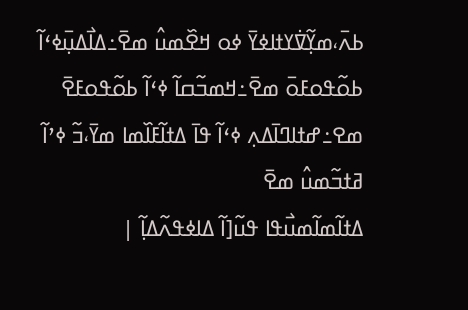ߕߍ߫،ߘߌ߲߬ߜ߭ߌߙߊߦߌ߫ ߦߋ ߞߐ߰ߘߎ߮ ߘߐ߫߸ߡߊ߯ߡߎ߲߫ߦߵߊ߬ ߕߋ߬ߟߋߓߋ߫ ߘߐ߫߸ߞߘߏ߬ߛߊ߬ ߦߵߊ߬ ߕߋ߬ߟߋߓߐ߫ ߘߐ߸ߝߙߊߣߊ߫ߡߍ߲ ߦߵߊ߬ ߟߊ߫ ߡߙߊ߬ߓߊ߰ߘߊ ߘߌ߫،ߏ߬ ߦߴߊ߬ ߥߙߏ߬ߘߎ߮ ߘߐ߫
ߡߙߊ߬ߘߊ߬ߘߎ߯ߟߊ ߟߎ߬[ߊ߬ ߡߊߦߟߍ߬ߡߊ߲߬ |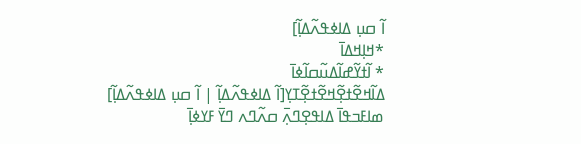ߊ߬ ߛߎ߲ ߡߊߦߟߍ߬ߡߊ߲߬]
*ߞߊ߲ߞߡߊ߫
* ߊ߬ߙߌ߬ߝߊ߬ߡߎ߬ߛߊ߬ߦߊ߫
ߡߊ߬ߞߐ߬ߙߐ߲߬ߞߐ߬ߙߐ߲߬ߠߌ߲[ߊ߬ ߡߊߦߟߍ߬ߡߊ߲߬ | ߊ߬ ߛߎ߲ ߡߊߦߟߍ߬ߡߊ߲߬]
ߘߊߓߏߟߊ߫ ߡߊߟߐ߲ߣߍ߲߫ ߛߍ߬ߣߍ ߣߌ߫ ߓߌߦߊ߲߫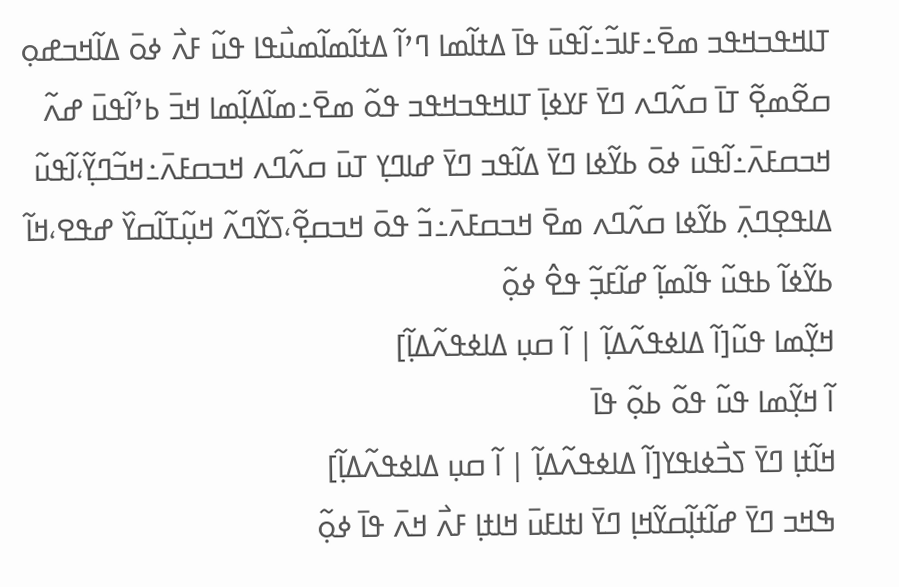ߠߊߞߟߏߞߟߏ ߘߐ߫߸ߓߊߏ߬߸ߊ߬ߟߎ߫ ߟߊ߫ ߡߙߊ߬ߘߊ ߣߴߊ߬ ߡߙߊ߬ߘߊ߬ߘߎ߯ߟߊ ߟߎ߬ ߓߍ߯ ߦߋ߫ ߡߊ߬ߞߏߝߋ߲ ߛߐ߬ߘߐ߲߬ ߠߊ߫ ߛߍ߬ߣߍ ߣߌ߫ ߓߌߦߊ߲߫ ߠߊߞߟߏߞߟߏ ߟߋ߬ ߘߐ߫߸ߘߊ߬ߡߊ߲߬ߘߊ ߞߏ߫ ߕߴߊ߬ߟߎ߫ ߝߍ߬ ߞߏߛߓߍ߫߸ߊ߬ߟߎ߫ ߦߋ߫ ߕߌ߬ߦߊ ߣߌ߫ ߡߊ߬ߟߏ ߣߌ߫ ߝߊߣߌ߲ ߠߎ߫ ߛߍ߬ߣߍ ߞߏߛߓߍ߫߸ߞߏ߬ߣߌ߲߬،ߊ߬ߟߎ߬ ߡߊߟߐ߲ߣߍ߲߫ ߕߌ߬ߦߊ ߛߍ߬ߣߍ ߘߐ߫ ߞߏߛߓߍ߫߸ߏ߬ ߟߋ߫ ߞߏߛߐ߲߬،ߖߌ߬ߣߍ߬ ߞߎ߲߬ߠߊ߬ߛߌ߰ ߝߟߐ،ߞߊ߬ ߕߌ߬ߦߊ߬ ߕߟߎ߬ ߟߊ߬ߘߊ߲߬ ߝߊ߬ߓߏ߲߬ ߟߐ߮ ߦߋ߲߬
ߞߌ߲߬ߘߊ ߟߎ߬[ߊ߬ ߡߊߦߟߍ߬ߡߊ߲߬ | ߊ߬ ߛߎ߲ ߡߊߦߟߍ߬ߡߊ߲߬]
ߊ߬ ߞߌ߲߬ߘߊ ߟߎ߬ ߟߋ߬ ߕߋ߲߬ ߟߊ߫
ߞߊ߬ߙߊ߲ ߣߌ߫ ߖߏ߯ߦߊߟߌ[ߊ߬ ߡߊߦߟߍ߬ߡߊ߲߬ | ߊ߬ ߛߎ߲ ߡߊߦߟߍ߬ߡߊ߲߬]
ߒߞߏ ߣߌ߫ ߝߊ߬ߙߊ߲߬ߛߌ߬ߞߊ߲ ߣߌ߫ ߊߙߊߓߎ߫ ߞߊߙߊ߲ ߓߍ߯ ߞߍ߫ ߟߊ߫ ߦߋ߲߬